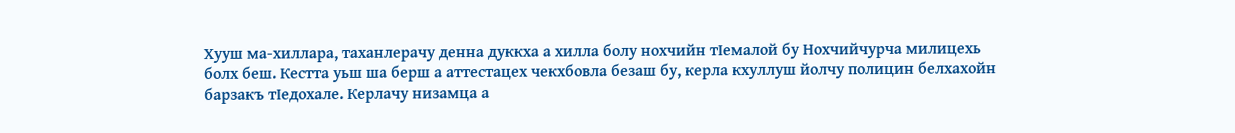Хууш ма-хиллара, таханлерачу денна дуккха а хилла болу нохчийн тIемалой бу Нохчийчурча милицехь болх беш. Кестта уьш ша берш а аттестацех чекхбовла безаш бу, керла кхуллуш йолчу полицин белхахойн барзакъ тIедохале. Керлачу низамца а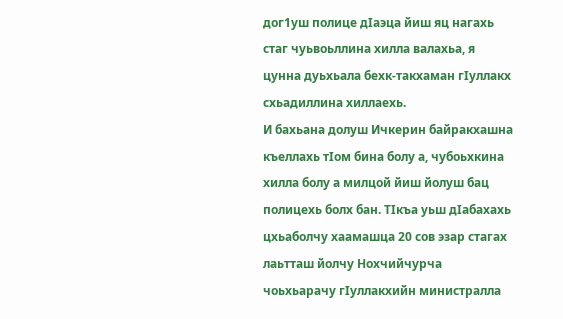дог1уш полице дIаэца йиш яц нагахь стаг чуьвоьллина хилла валахьа, я цунна дуьхьала бехк-такхаман гIуллакх схьадиллина хиллаехь.
И бахьана долуш Ичкерин байракхашна къеллахь тIом бина болу а, чубоьхкина хилла болу а милцой йиш йолуш бац полицехь болх бан. ТIкъа уьш дIабахахь цхьаболчу хаамашца 20 сов эзар стагах лаьтташ йолчу Нохчийчурча чоьхьарачу гIуллакхийн министралла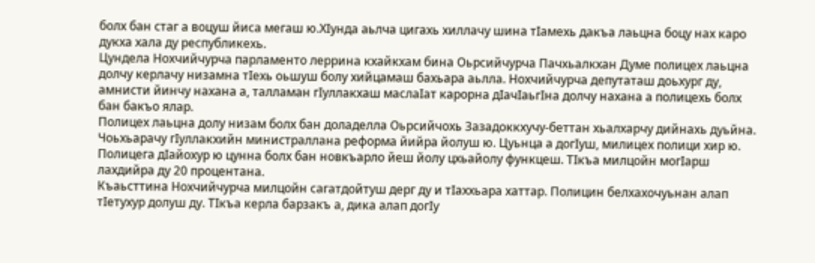болх бан стаг а воцуш йиса мегаш ю.ХIунда аьлча цигахь хиллачу шина тIамехь дакъа лаьцна боцу нах каро дукха хала ду республикехь.
Цундела Нохчийчурча парламенто леррина кхайкхам бина Оьрсийчурча Пачхьалкхан Думе полицех лаьцна долчу керлачу низамна тIехь оьшуш болу хийцамаш бахьара аьлла. Нохчийчурча депутаташ доьхург ду, амнисти йинчу нахана а, талламан гIуллакхаш маслаIат карорна дIачIаьгIна долчу нахана а полицехь болх бан бакъо ялар.
Полицех лаьцна долу низам болх бан доладелла Оьрсийчохь Зазадоккхучу-беттан хьалхарчу дийнахь дуьйна. Чоьхьарачу гIуллакхийн министраллана реформа йийра йолуш ю. Цуьнца а догIуш, милицех полици хир ю. Полицега дIайохур ю цунна болх бан новкъарло йеш йолу цхьайолу функцеш. ТIкъа милцойн могIарш лахдийра ду 20 процентана.
Къаьсттина Нохчийчурча милцойн сагатдойтуш дерг ду и тIаххьара хаттар. Полицин белхахочуьнан алап тIетухур долуш ду. ТIкъа керла барзакъ а, дика алап догIу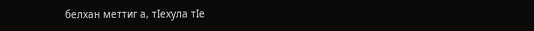белхан меттиг а, тIехула тIе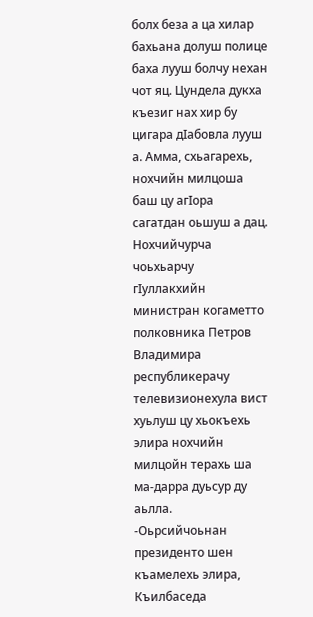болх беза а ца хилар бахьана долуш полице баха лууш болчу нехан чот яц. Цундела дукха къезиг нах хир бу цигара дIабовла лууш а. Амма, схьагарехь, нохчийн милцоша баш цу агIора сагатдан оьшуш а дац.
Нохчийчурча чоьхьарчу гIуллакхийн министран когаметто полковника Петров Владимира республикерачу телевизионехула вист хуьлуш цу хьокъехь элира нохчийн милцойн терахь ша ма-дарра дуьсур ду аьлла.
-Оьрсийчоьнан президенто шен къамелехь элира, Къилбаседа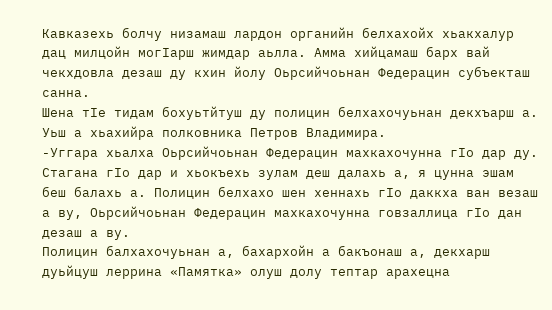Кавказехь болчу низамаш лардон органийн белхахойх хьакхалур дац милцойн могIарш жимдар аьлла. Амма хийцамаш барх вай чекхдовла дезаш ду кхин йолу Оьрсийчоьнан Федерацин субъекташ санна.
Шена тIе тидам бохуьтйтуш ду полицин белхахочуьнан декхъарш а. Уьш а хьахийра полковника Петров Владимира.
-Уггара хьалха Оьрсийчоьнан Федерацин махкахочунна гIо дар ду. Стагана гIо дар и хьокъехь зулам деш далахь а, я цунна эшам беш балахь а. Полицин белхахо шен хеннахь гIо даккха ван везаш а ву, Оьрсийчоьнан Федерацин махкахочунна говзаллица гIо дан дезаш а ву.
Полицин балхахочуьнан а, бахархойн а бакъонаш а, декхарш дуьйцуш леррина «Памятка» олуш долу тептар арахецна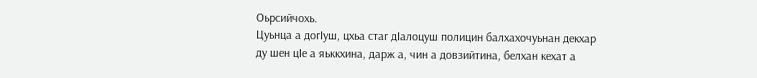Оьрсийчохь.
Цуьнца а догIуш, цхьа стаг дIалоцуш полицин балхахочуьнан декхар ду шен цIе а яьккхина, дарж а, чин а довзийтина, белхан кехат а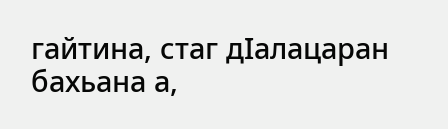гайтина, стаг дIалацаран бахьана а,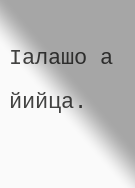Iалашо а йийца.